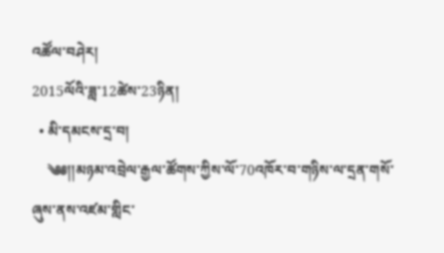འཚོལ་བཤེར།
2015ལོའི་ཟླ་12ཚེས་23ཉིན།
  • མི་དམངས་དྲ་བ།
    ༄༅།།མཉམ་འབྲེལ་རྒྱལ་ཚོགས་ཀྱིས་ལོ་70འཁོར་བ་གཉིས་ལ་དྲན་གསོ་ཞུས་ནས་འཛམ་གླིང་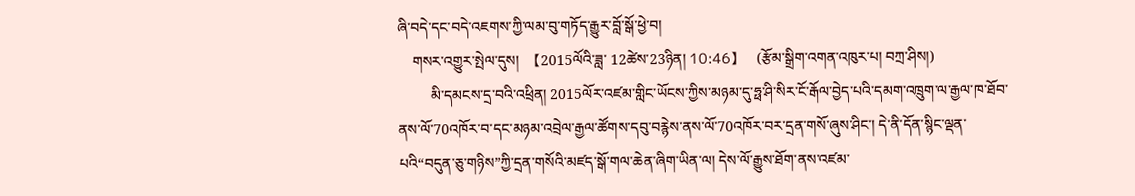ཞི་བདེ་དང་བདེ་འཇགས་ཀྱི་ལམ་བུ་གཏོད་རྒྱུར་བློ་སྒོ་ཕྱེ་བ།
    གསར་འགྱུར་སྤེལ་དུས།  【2015ལོའི་ཟླ་ 12ཚེས་23ཉིན། 10:46】   (རྩོམ་སྒྲིག་འགན་འཁུར་པ། བཀྲ་ཤིས།)
         མི་དམངས་དྲ་བའི་འཕྲིན། 2015ལོར་འཛམ་གླིང་ཡོངས་ཀྱིས་མཉམ་དུ་ཧྥ་ཤི་སིར་ངོ་རྒོལ་བྱེད་པའི་དམག་འཁྲུག་ལ་རྒྱལ་ཁ་ཐོབ་ནས་ལོ་70འཁོར་བ་དང་མཉམ་འབྲེལ་རྒྱལ་ཚོགས་དབུ་བརྙེས་ནས་ལོ་70འཁོར་བར་དྲན་གསོ་ཞུས་ཤིང་། དེ་ནི་དོན་སྙིང་ལྡན་པའི“བདུན་ཅུ་གཉིས”ཀྱི་དྲན་གསོའི་མཛད་སྒོ་གལ་ཆེན་ཞིག་ཡིན་ལ། དེས་ལོ་རྒྱུས་ཐོག་ནས་འཛམ་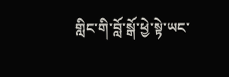གླིང་གི་བློ་སྒོ་ཕྱེ་སྟེ་ཡང་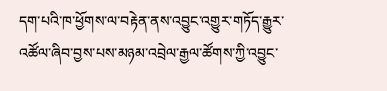དག་པའི་ཁ་ཕྱོགས་ལ་བརྟེན་ནས་འབྱུང་འགྱུར་གཏོད་རྒྱུར་འཚོལ་ཞིབ་བྱས་པས་མཉམ་འབྲེལ་རྒྱལ་ཚོགས་ཀྱི་འབྱུང་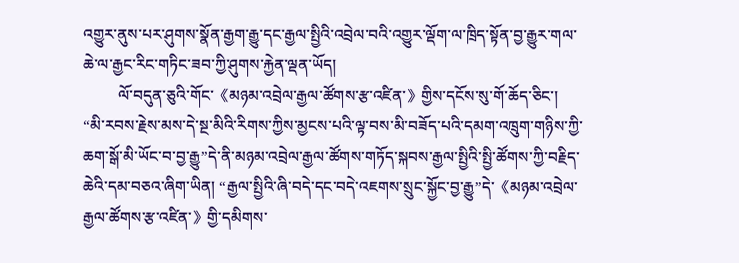འགྱུར་ནུས་པར་ཤུགས་སྣོན་རྒྱག་རྒྱུ་དང་རྒྱལ་སྤྱིའི་འབྲེལ་བའི་འགྱུར་ལྡོག་ལ་ཁྲིད་སྟོན་བྱ་རྒྱུར་གལ་ཆེ་ལ་རྒྱང་རིང་གཏིང་ཟབ་ཀྱི་ཤུགས་རྐྱེན་ལྡན་ཡོད།
         ལོ་བདུན་ཅུའི་གོང་《མཉམ་འབྲེལ་རྒྱལ་ཚོགས་རྩ་འཛིན་》གྱིས་དངོས་སུ་གོ་ཆོད་ཅིང་། “མི་རབས་རྗེས་མས་དེ་སྔ་མིའི་རིགས་ཀྱིས་མྱངས་པའི་ལྟ་བས་མི་བཟོད་པའི་དམག་འཁྲུག་གཉིས་ཀྱི་ཆག་སྒོ་མི་ཡོང་བ་བྱ་རྒྱུ”དེ་ནི་མཉམ་འབྲེལ་རྒྱལ་ཚོགས་གཏོད་སྐབས་རྒྱལ་སྤྱིའི་སྤྱི་ཚོགས་ཀྱི་བརྗིད་ཆེའི་དམ་བཅའ་ཞིག་ཡིན། “རྒྱལ་སྤྱིའི་ཞི་བདེ་དང་བདེ་འཇགས་སྲུང་སྐྱོང་བྱ་རྒྱུ”དེ་《མཉམ་འབྲེལ་རྒྱལ་ཚོགས་རྩ་འཛིན་》གྱི་དམིགས་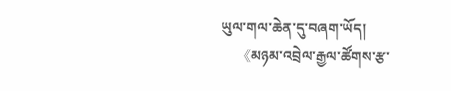ཡུལ་གལ་ཆེན་དུ་བཞག་ཡོད།
    《མཉམ་འབྲེལ་རྒྱལ་ཚོགས་རྩ་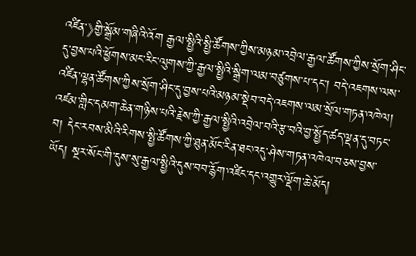འཛིན་》གྱི་སྒྲོམ་གཞིའི་འོག རྒྱལ་སྤྱིའི་སྤྱི་ཚོགས་ཀྱིས་མཉམ་འབྲེལ་རྒྱལ་ཚོགས་ཀྱིས་སྲོག་ཤིང་དུ་བྱས་པའི་ཕྱོགས་མང་རིང་ལུགས་ཀྱི་རྒྱལ་སྤྱིའི་སྒྲིག་ལམ་བཙུགས་པ་དང་། བདེ་འཇགས་ལས་འཛིན་ལྷན་ཚོགས་ཀྱིས་སྲོག་ཤིང་དུ་བྱས་པའི་མཉམ་སྡེབ་བདེ་འཇགས་ལམ་སྲོལ་གཏན་འཁེལ། འཛམ་གླིང་དམག་ཆེན་གཉིས་པའི་རྗེས་ཀྱི་རྒྱལ་སྤྱིའི་འབྲེལ་བའི་རྩ་བའི་བྱ་སྤྱོད་ཚད་ལྡན་དུ་བཏང་བ། དེང་རབས་མིའི་རིགས་སྤྱི་ཚོགས་ཀྱི་ཐུན་མོང་རིན་ཐང་འདུ་ཤེས་གཏན་འཁེལ་བཅས་བྱས་ཡོད། སྔར་སོང་གི་དུས་སུ་རྒྱལ་སྤྱིའི་དུས་བབ་རྙོག་འཛིང་དང་འགྱུར་ལྡོག་ཆེ་མོད།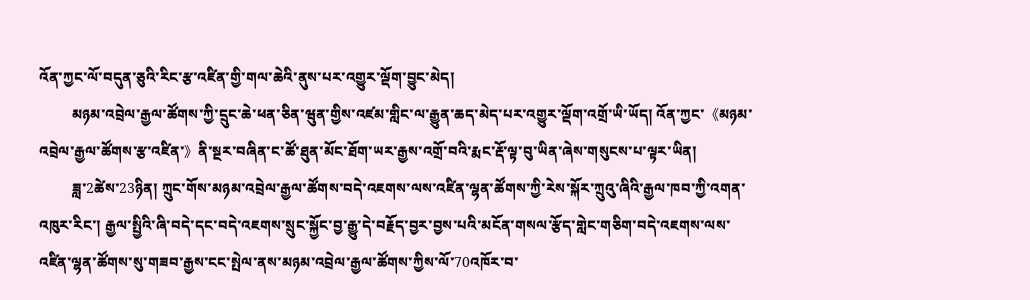འོན་ཀྱང་ལོ་བདུན་ཅུའི་རིང་རྩ་འཛིན་གྱི་གལ་ཆེའི་ནུས་པར་འགྱུར་ལྡོག་བྱུང་མེད།
         མཉམ་འབྲེལ་རྒྱལ་ཚོགས་ཀྱི་དྲུང་ཆེ་ཕན་ཅིན་ཝུན་གྱིས་འཛམ་གླིང་ལ་རྒྱུན་ཆད་མེད་པར་འགྱུར་ལྡོག་འགྲོ་ཡི་ཡོད། འོན་ཀྱང་《མཉམ་འབྲེལ་རྒྱལ་ཚོགས་རྩ་འཛིན་》ནི་སྔར་བཞིན་ང་ཚོ་ཐུན་མོང་ཐོག་ཡར་རྒྱས་འགྲོ་བའི་རྨང་རྡོ་ལྟ་བུ་ཡིན་ཞེས་གསུངས་པ་ལྟར་ཡིན།
         ཟླ་2ཚེས་23ཉིན། ཀྲུང་གོས་མཉམ་འབྲེལ་རྒྱལ་ཚོགས་བདེ་འཇགས་ལས་འཛིན་ལྷན་ཚོགས་ཀྱི་རེས་སྐོར་ཀྲུའུ་ཞིའི་རྒྱལ་ཁབ་ཀྱི་འགན་འཁུར་རིང་། རྒྱལ་སྤྱིའི་ཞི་བདེ་དང་བདེ་འཇགས་སྲུང་སྐྱོང་བྱ་རྒྱུ་དེ་བརྗོད་བྱར་བྱས་པའི་མངོན་གསལ་རྩོད་གླེང་གཅིག་བདེ་འཇགས་ལས་འཛིན་ལྷན་ཚོགས་སུ་གཟབ་རྒྱས་ངང་སྤེལ་ནས་མཉམ་འབྲེལ་རྒྱལ་ཚོགས་ཀྱིས་ལོ་70འཁོར་བ་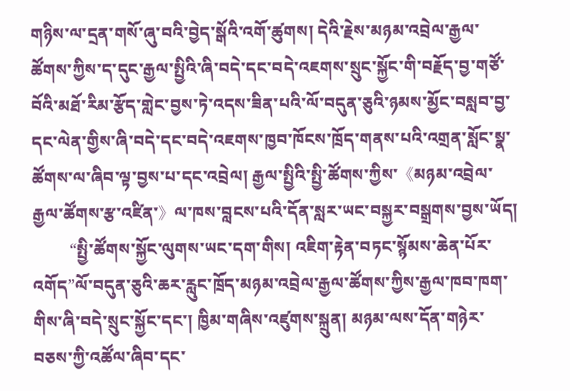གཉིས་ལ་དྲན་གསོ་ཞུ་བའི་བྱེད་སྒོའི་འགོ་ཚུགས། དེའི་རྗེས་མཉམ་འབྲེལ་རྒྱལ་ཚོགས་ཀྱིས་ད་དུང་རྒྱལ་སྤྱིའི་ཞི་བདེ་དང་བདེ་འཇགས་སྲུང་སྐྱོང་གི་བརྗོད་བྱ་གཙོ་བོའི་མཐོ་རིམ་རྩོད་གླེང་བྱས་ཏེ་འདས་ཟིན་པའི་ལོ་བདུན་ཅུའི་ཉམས་མྱོང་བསླབ་བྱ་དང་ལེན་གྱིས་ཞི་བདེ་དང་བདེ་འཇགས་ཁྱབ་ཁོངས་ཁྲོད་གནས་པའི་འགྲན་སློང་སྣ་ཚོགས་ལ་ཞིབ་ལྟ་བྱས་པ་དང་འབྲེལ། རྒྱལ་སྤྱིའི་སྤྱི་ཚོགས་ཀྱིས་《མཉམ་འབྲེལ་རྒྱལ་ཚོགས་རྩ་འཛིན་》ལ་ཁས་བླངས་པའི་དོན་སླར་ཡང་བསྐྱར་བསྒྲགས་བྱས་ཡོད།
         “སྤྱི་ཚོགས་སྐྱོང་ལུགས་ཡང་དག་གིས། འཇིག་རྟེན་བཏང་སྙོམས་ཆེན་པོར་འགོད”ལོ་བདུན་ཅུའི་ཆར་རླུང་ཁྲོད་མཉམ་འབྲེལ་རྒྱལ་ཚོགས་ཀྱིས་རྒྱལ་ཁབ་ཁག་གིས་ཞི་བདེ་སྲུང་སྐྱོང་དང་། ཁྱིམ་གཞིས་འཛུགས་སྐྲུན། མཉམ་ལས་དོན་གཉེར་བཅས་ཀྱི་འཚོལ་ཞིབ་དང་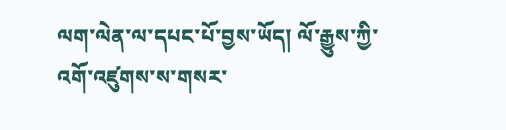ལག་ལེན་ལ་དཔང་པོ་བྱས་ཡོད། ལོ་རྒྱུས་ཀྱི་འགོ་འཛུགས་ས་གསར་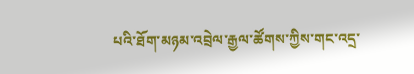པའི་ཐོག་མཉམ་འབྲེལ་རྒྱལ་ཚོགས་ཀྱིས་གང་འདྲ་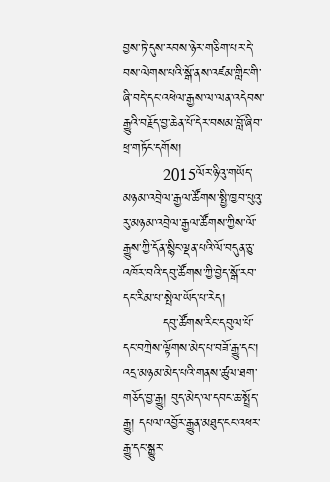བྱས་ཏེ་དུས་རབས་ཉེར་གཅིག་པར་དེ་བས་ལེགས་པའི་སྒོ་ནས་འཛམ་གླིང་གི་ཞི་བདེ་དང་འཕེལ་རྒྱས་ལ་ལན་འདེབས་རྒྱུའི་བརྗོད་བྱ་ཆེན་པོ་དེར་བསམ་བློ་ཞིབ་ཕྲ་གཏོང་དགོས།
         2015ལོར་ཉིའུ་གཡོད་མཉམ་འབྲེལ་རྒྱལ་ཚོགས་སྤྱི་ཁྱབ་པུའུ་རུ་མཉམ་འབྲེལ་རྒྱལ་ཚོགས་ཀྱིས་ལོ་རྒྱུས་ཀྱི་དོན་སྙིང་ལྡན་པའི་ལོ་བདུན་ཅུ་འཁོར་བའི་དབུ་ཚོགས་ཀྱི་བྱེད་སྒོ་རབ་དང་རིམ་པ་སྤེལ་ཡོད་པ་རེད།
         དབུ་ཚོགས་རིང་དབུལ་པོ་དང་བཀྲེས་ལྟོགས་མེད་པ་བཟོ་རྒྱུ་དང་། འདྲ་མཉམ་མེད་པའི་གནས་ཚུལ་ཐག་གཅོད་བྱ་རྒྱུ། བུད་མེད་ལ་དབང་ཆ་སྤྲོད་རྒྱུ། དཔལ་འབྱོར་རྒྱུན་མཐུད་ངང་འཕར་རྒྱུ་དང་སྒྱུར་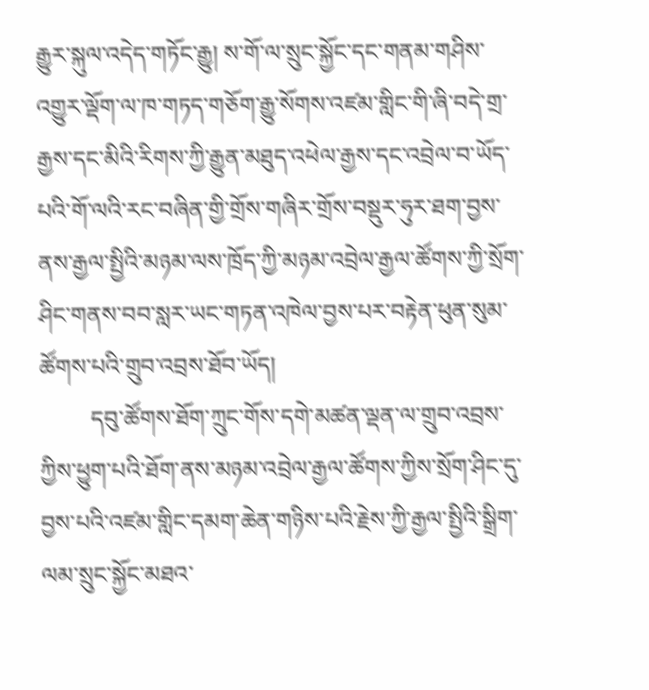རྒྱུར་སྐུལ་འདེད་གཏོང་རྒྱུ། ས་གོ་ལ་སྲུང་སྐྱོང་དང་གནམ་གཤིས་འགྱུར་ལྡོག་ལ་ཁ་གཏད་གཅོག་རྒྱུ་སོགས་འཛམ་གླིང་གི་ཞི་བདེ་གྲ་རྒྱས་དང་མིའི་རིགས་ཀྱི་རྒྱུན་མཐུད་འཕེལ་རྒྱས་དང་འབྲེལ་བ་ཡོད་པའི་གོ་ལའི་རང་བཞིན་གྱི་གྲོས་གཞིར་གྲོས་བསྡུར་ཧུར་ཐག་བྱས་ནས་རྒྱལ་སྤྱིའི་མཉམ་ལས་ཁྲོད་ཀྱི་མཉམ་འབྲེལ་རྒྱལ་ཚོགས་ཀྱི་སྲོག་ཤིང་གནས་བབ་སླར་ཡང་གཏན་འཁེལ་བྱས་པར་བརྟེན་ཕུན་སུམ་ཚོགས་པའི་གྲུབ་འབྲས་ཐོབ་ཡོད།
         དབུ་ཚོགས་ཐོག་ཀྲུང་གོས་དགེ་མཚན་ལྡན་ལ་གྲུབ་འབྲས་ཀྱིས་ཕྱུག་པའི་ཐོག་ནས་མཉམ་འབྲེལ་རྒྱལ་ཚོགས་ཀྱིས་སྲོག་ཤིང་དུ་བྱས་པའི་འཛམ་གླིང་དམག་ཆེན་གཉིས་པའི་རྗེས་ཀྱི་རྒྱལ་སྤྱིའི་སྒྲིག་ལམ་སྲུང་སྐྱོང་མཐའ་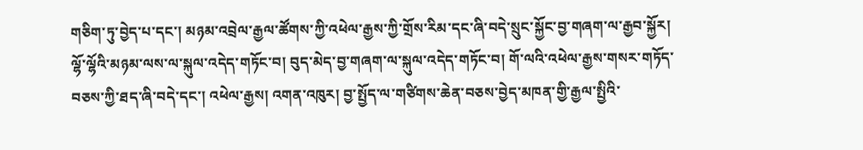གཅིག་ཏུ་བྱེད་པ་དང་། མཉམ་འབྲེལ་རྒྱལ་ཚོགས་ཀྱི་འཕེལ་རྒྱས་ཀྱི་གྲོས་རིམ་དང་ཞི་བདེ་སྲུང་སྐྱོང་བྱ་གཞག་ལ་རྒྱབ་སྐྱོར། ལྷོ་ལྷོའི་མཉམ་ལས་ལ་སྐུལ་འདེད་གཏོང་བ། བུད་མེད་བྱ་གཞག་ལ་སྐུལ་འདེད་གཏོང་བ། གོ་ལའི་འཕེལ་རྒྱས་གསར་གཏོད་བཅས་ཀྱི་ཐད་ཞི་བདེ་དང་། འཕེལ་རྒྱས། འགན་འཁུར། བྱ་སྤྱོད་ལ་གཙིགས་ཆེན་བཅས་བྱེད་མཁན་གྱི་རྒྱལ་སྤྱིའི་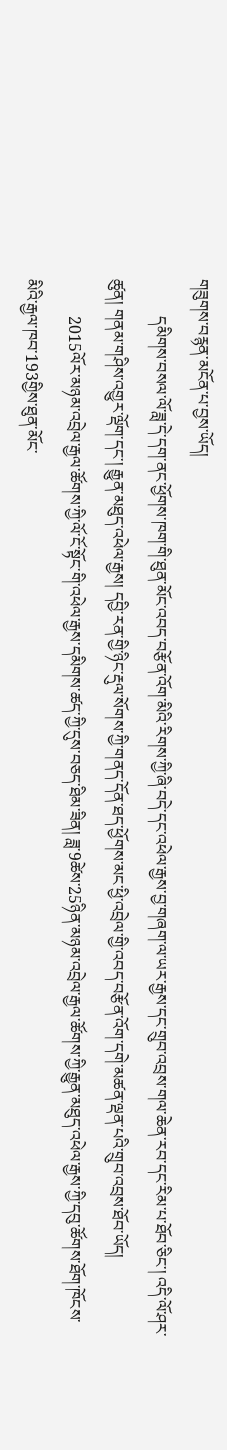གཟུགས་བརྙན་མངོན་པ་བྱས་ཡོད།
         དམིགས་བསལ་ལོ་ཟླ་དེ་དག་ནང་ཕྱོགས་ཁག་གི་ཐུན་མོང་འབད་བརྩོན་འོག་མིའི་རིགས་ཀྱི་ཞི་བདེ་དང་འཕེལ་རྒྱས་བྱ་གཞག་ལ་ཡར་རྒྱས་དང་གྲུབ་འབྲས་གལ་ཆེན་རབ་དང་རིམ་པ་ཐོབ་ཅིང་། འདི་ལོ་ཤར་ཚུན། གནམ་གཤིས་འགྱུར་ལྡོག་དང་། རྒྱུན་མཐུད་འཕེལ་རྒྱས། དབྱི་རན་གྱི་ཉིང་རྡུལ་སོགས་ཀྱི་གནད་དོན་ཐད་ཕྱོགས་མང་ཕྱི་འབྲེལ་གྱི་འབད་བརྩོན་འོག་དགེ་མཚན་ལྡན་པའི་གྲུབ་འབྲས་ཐོབ་ཡོད།
         2015ལོར་མཉམ་འབྲེལ་རྒྱལ་ཚོགས་ཀྱི་ལོ་ངོ་སྟོང་གི་འཕེལ་རྒྱས་དམིགས་ཚད་ཀྱི་དུས་བཅད་ཐིམ་ཟིན། ཟླ་9ཚེས་25ཉིན་མཉམ་འབྲེལ་རྒྱལ་ཚོགས་ཀྱི་རྒྱུན་མཐུད་འཕེལ་རྒྱས་ཀྱི་དབུ་ཚོགས་ཐོག་ཁོངས་མིའི་རྒྱལ་ཁབ་193གྱིས་ཐུན་མོང་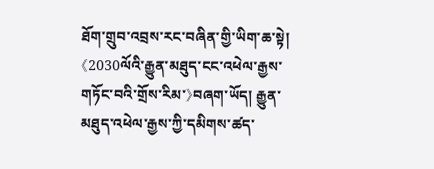ཐོག་གྲུབ་འབྲས་རང་བཞིན་གྱི་ཡིག་ཆ་སྟེ།《2030ལོའི་རྒྱུན་མཐུད་ངང་འཕེལ་རྒྱས་གཏོང་བའི་གྲོས་རིམ་》བཞག་ཡོད། རྒྱུན་མཐུད་འཕེལ་རྒྱས་ཀྱི་དམིགས་ཚད་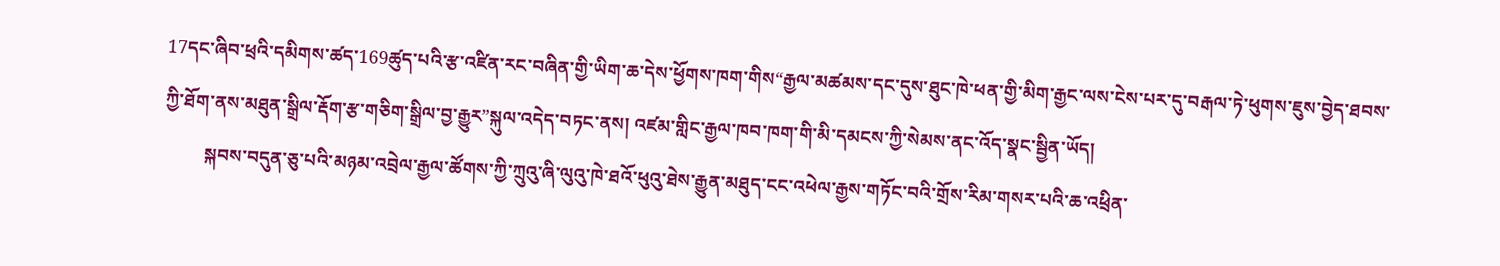17དང་ཞིབ་ཕྲའི་དམིགས་ཚད་169ཚུད་པའི་རྩ་འཛིན་རང་བཞིན་གྱི་ཡིག་ཆ་དེས་ཕྱོགས་ཁག་གིས“རྒྱལ་མཚམས་དང་དུས་ཐུང་ཁེ་ཕན་གྱི་མིག་རྒྱང་ལས་ངེས་པར་དུ་བརྒལ་ཏེ་ཕུགས་ཇུས་བྱེད་ཐབས་ཀྱི་ཐོག་ནས་མཐུན་སྒྲིལ་རྡོག་རྩ་གཅིག་སྒྲིལ་བྱ་རྒྱུར”སྐུལ་འདེད་བཏང་ནས། འཛམ་གླིང་རྒྱལ་ཁབ་ཁག་གི་མི་དམངས་ཀྱི་སེམས་ནང་འོད་སྣང་སྦྱིན་ཡོད།
         སྐབས་བདུན་ཅུ་པའི་མཉམ་འབྲེལ་རྒྱལ་ཚོགས་ཀྱི་ཀྲུའུ་ཞི་ལུའུ་ཁེ་ཐའོ་ཕུའུ་ཐེས་རྒྱུན་མཐུད་ངང་འཕེལ་རྒྱས་གཏོང་བའི་གྲོས་རིམ་གསར་པའི་ཆ་འཕྲིན་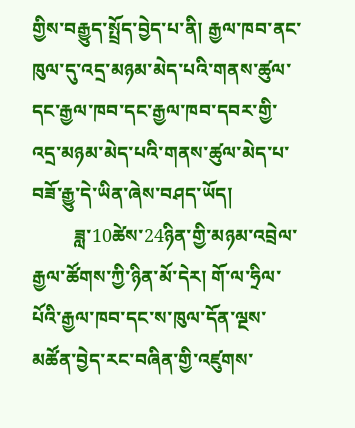གྱིས་བརྒྱུད་སྤྲོད་བྱེད་པ་ནི། རྒྱལ་ཁབ་ནང་ཁུལ་དུ་འདྲ་མཉམ་མེད་པའི་གནས་ཚུལ་དང་རྒྱལ་ཁབ་དང་རྒྱལ་ཁབ་དབར་གྱི་འདྲ་མཉམ་མེད་པའི་གནས་ཚུལ་མེད་པ་བཟོ་རྒྱུ་དེ་ཡིན་ཞེས་བཤད་ཡོད།
         ཟླ་10ཚེས་24ཉིན་གྱི་མཉམ་འབྲེལ་རྒྱལ་ཚོགས་ཀྱི་ཉིན་མོ་དེར། གོ་ལ་ཧྲིལ་པོའི་རྒྱལ་ཁབ་དང་ས་ཁུལ་དོན་ལྔས་མཚོན་བྱེད་རང་བཞིན་གྱི་འཛུགས་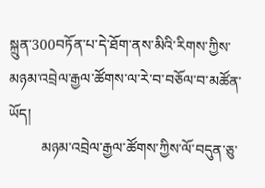སྐྲུན་300བཏོན་པ་དེ་ཐོག་ནས་མིའི་རིགས་ཀྱིས་མཉམ་འབྲེལ་རྒྱལ་ཚོགས་ལ་རེ་བ་བཅོལ་བ་མཚོན་ཡོད།
         མཉམ་འབྲེལ་རྒྱལ་ཚོགས་ཀྱིས་ལོ་བདུན་ཅུ་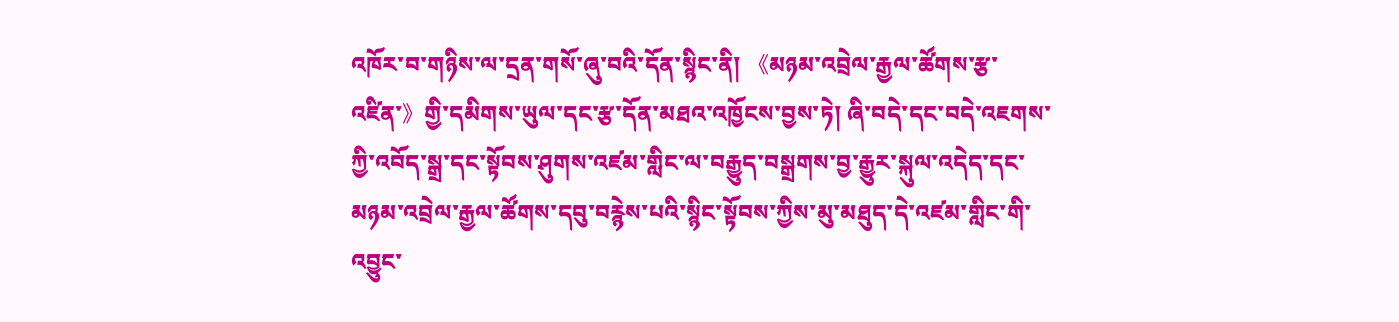འཁོར་བ་གཉིས་ལ་དྲན་གསོ་ཞུ་བའི་དོན་སྙིང་ནི། 《མཉམ་འབྲེལ་རྒྱལ་ཚོགས་རྩ་འཛིན་》གྱི་དམིགས་ཡུལ་དང་རྩ་དོན་མཐའ་འཁྱོངས་བྱས་ཏེ། ཞི་བདེ་དང་བདེ་འཇགས་ཀྱི་འབོད་སྒྲ་དང་སྟོབས་ཤུགས་འཛམ་གླིང་ལ་བརྒྱུད་བསྒྲགས་བྱ་རྒྱུར་སྐུལ་འདེད་དང་མཉམ་འབྲེལ་རྒྱལ་ཚོགས་དབུ་བརྙེས་པའི་སྙིང་སྟོབས་ཀྱིས་མུ་མཐུད་དེ་འཛམ་གླིང་གི་འབྱུང་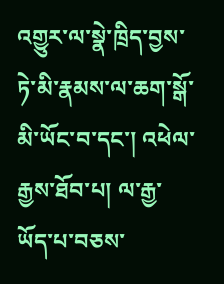འགྱུར་ལ་སྣེ་ཁྲིད་བྱས་ཏེ་མི་རྣམས་ལ་ཆག་སྒོ་མི་ཡོང་བ་དང་། འཕེལ་རྒྱས་ཐོབ་པ། ལ་རྒྱ་ཡོད་པ་བཅས་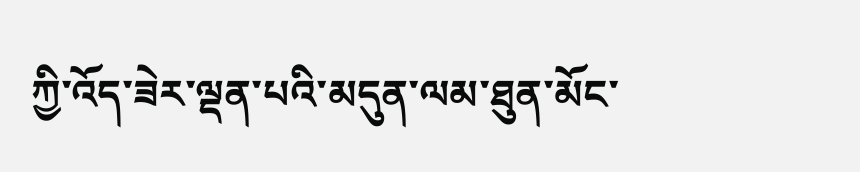ཀྱི་འོད་ཟེར་ལྡན་པའི་མདུན་ལམ་ཐུན་མོང་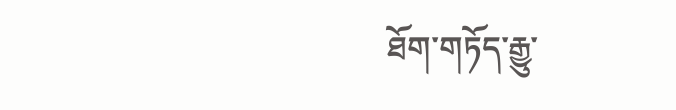ཐོག་གཏོད་རྒྱུ་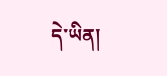དེ་ཡིན།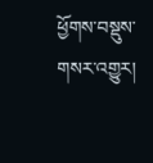ཕྱོགས་བསྡུས་གསར་འགྱུར།